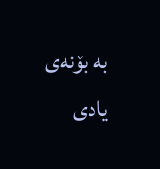به‌ بۆنه‌ی یادی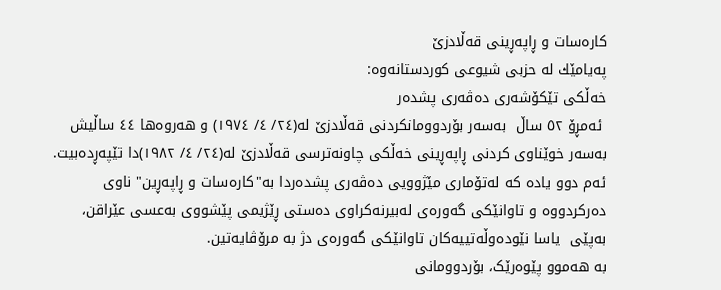كاره‌سات و ڕاپه‌ڕینی قه‌ڵادزێ
په‌یامێك له‌ حزبی شیوعی كوردستانه‌وه‌:
خەڵکی تێکۆشەری دەڤەری پشدەر
 ئه‌مڕۆ ٥٢ ساڵ  بەسەر بۆردوومانکردنی قەڵادزێ لە(٢٤/ ٤/ ١٩٧٤) و ھەروەھا ٤٤ ساڵیش بەسەر خوێناوی کردنی ڕاپەڕینی خەڵکی چاونەترسی قەڵادزێ لە(٢٤/ ٤/ ١٩٨٢)دا تێپەڕدەبیت.
ئەم دوو یادە کە لەتۆماری مێژوویی دەڤەری پشدەردا بە"کارەسات و ڕاپەڕین" ناوی دەرکردووە و تاوانێکی گەورەی لەبیرنەکراوی دەستی ڕێژیمی پێشووی بەعسی عێراقن، بەپێی  یاسا نێودەوڵەتییەکان تاوانێکی گەورەی دژ بە مرۆڤایەتین.
بە ھەموو پێوەرێک، بۆردوومانی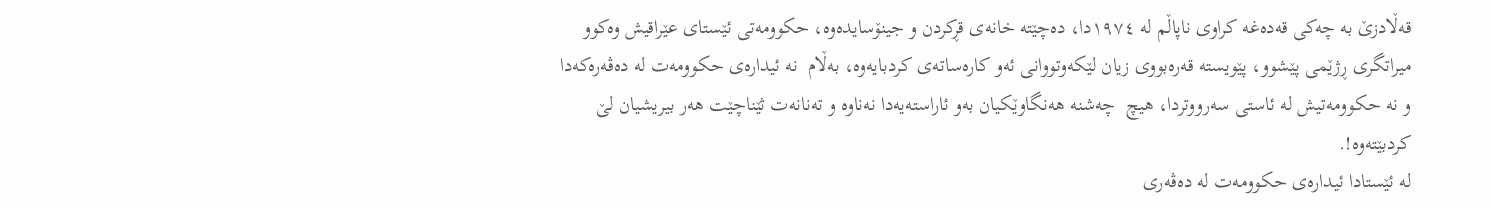قەڵادزێ بە چەکی قەدەغە ‌کراوی ناپاڵم لە ١٩٧٤دا، دەچێتە خانەی قڕکردن و جینۆسایدەوە، حکوومەتی ئێستای عێراقیش وەکوو میراتگری ڕژێمی پێشوو، پێویستە قەرەبووی زیان لێکەوتووانی ئەو کارەساتەی کردبایەوە، بەڵام  نە ئیدارەی حکوومەت لە دەڤەرەکەدا و نە حکوومەتیش لە ئاستی سەرووتردا، ھیچ  چەشنە ھەنگاوێکیان بەو ئاراستەیەدا نەناوە و تەنانەت ثێناچێت ھەر بیریشیان لێ كردبێتەوە!.
لە ئێستادا ئیدارەی حکوومەت لە دەڤەری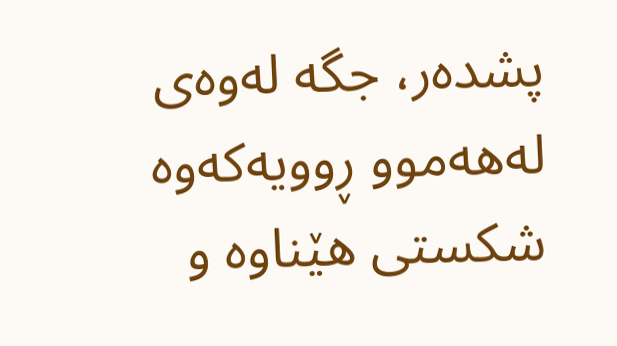پشدەر، جگه‌ له‌وه‌ی لەھەموو ڕوویەکەوە شکستی ھێناوە و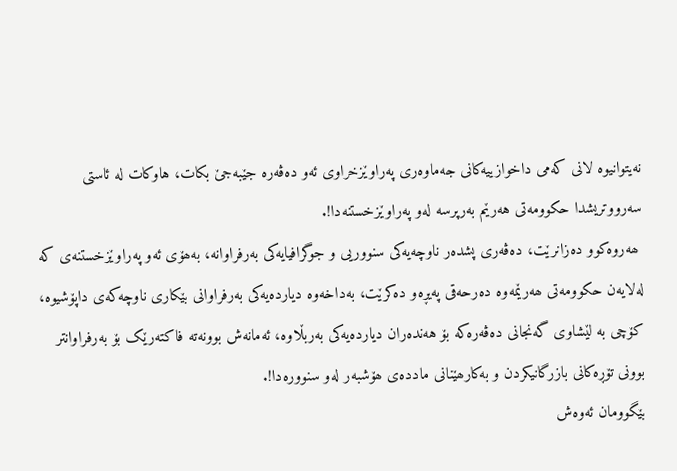نەیتوانیوە لانی کەمی داخوازییەکانی جەماوەری پەراوێزخراوی ئەو دەڤەرە جێبەجێ بکات، هاوكات له‌ ئاستی سه‌رووتریشدا حكوومه‌تی هه‌رێم به‌رپرسه‌ له‌و په‌راوێزخستنه‌دا!.
 ھەروەکوو دەزانرێت، دەڤەری پشدەر ناوچەیەکی سنووریی و جوگرافیایەکی بەرفراوانە، بەھۆی ئەو پەراوێزخستنەی کە لەلایەن حکوومەتی ھەرێمەوە دەرحەقی پەیڕەو دەکرێت، بەداخەوە دیاردەیەکی بەرفراوانی بێکاری ناوچەکەی داپۆشیوە، كۆچی به‌ لێشاوی گه‌نجانی ده‌ڤه‌ره‌كه‌ بۆ هه‌نده‌ران دیارده‌یه‌كی به‌ربڵاوه‌، ئەمانەش بوونەتە فاکتەرێک بۆ بەرفراوانتر بوونی تۆڕەکانی بازرگانیکردن و بەکارھێنانی ماددەی ھۆشبەر لەو سنوورەدا!.
بێگوومان ئەوەش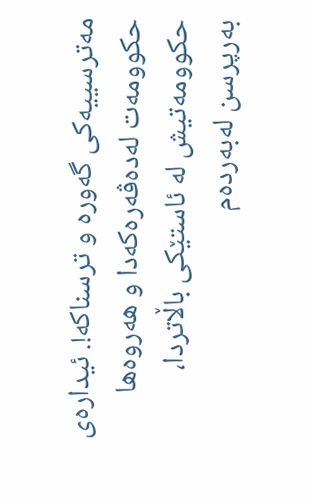مەترسییەکی گەورە و ترسناکە!. ئیدارەی حکوومەت لەدەڤەرەکەدا و ھەروەھا حکوومەتیش لە ئاستێکی باڵاتردا، بەرپرسن لەبەردەم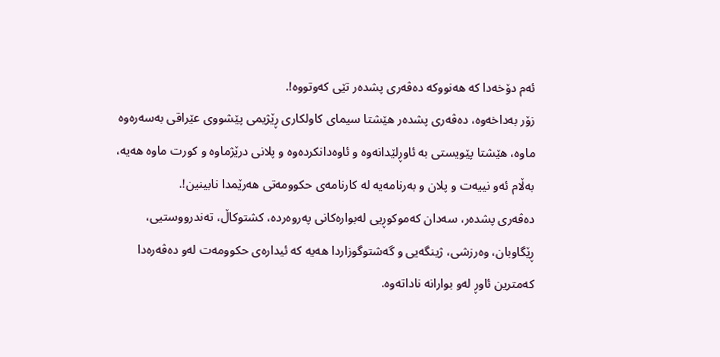ئەم دۆخەدا كه‌ هه‌نووكه‌ ده‌ڤه‌ری پشده‌ر تێی كه‌وتووه‌!.
زۆر بەداخەوە، دەڤەری پشدەر ھێشتا سیمای کاولکاری ڕێژیمی پێشووی عێراقی بەسەرەوە ماوە، ھێشتا پێویستی بە ئاوڕلێدانەوە و ئاوەدانکردەوە و پلانی درێژماوە و کورت ماوە ھەیە، بەڵام ئەو نییەت و پلان و بەرنامەیە لە کارنامەی حكوومه‌تی هه‌رێمدا نابینین!.
دەڤەری پشدەر، سەدان کەموکوڕیی لەبوارەکانی پەروەردە، کشتوکاڵ، تەندرووستیی، ڕێگاوبان، وەرزشی، ژینگەیی و گەشتوگوزاردا ھەیە کە ئیدارەی حکوومەت لەو دەڤەرەدا کەمترین ئاوڕ لەو بوارانە ناداتەوە.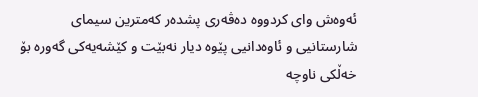ئەوەش وای کردووە دەڤەری پشدەر كه‌مترین سیمای شارستانیی و ئاوەدانیی پێوە دیار نەبێت و کێشەیەکی گەورە بۆ خەڵکی ناوچە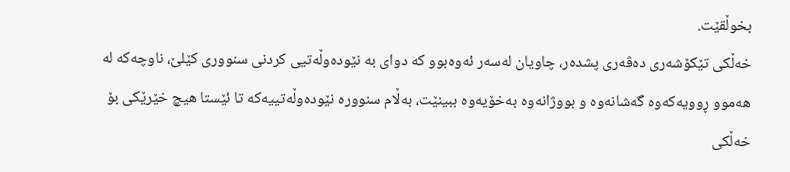بخوڵقێت.
خه‌ڵكی تێكۆشه‌ری ده‌ڤه‌ری پشده‌ر، چاویان له‌سه‌ر ئه‌وه‌بوو كه‌ دوای به‌ نێوده‌وڵه‌تیی كردنی سنووری كێلێ، ناوچه‌كه‌ له‌ هه‌موو ڕوویه‌كه‌وه‌ گه‌شانه‌وه‌ و بووژانه‌وه‌ به‌خۆیه‌وه‌ ببینێت، به‌ڵام سنووره‌ نێوده‌وڵه‌تییه‌كه‌ تا ئێستا هیچ خێرێكی بۆ خه‌ڵكی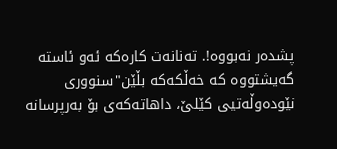پشده‌ر نه‌بووه‌!. ته‌نانه‌ت كاره‌كه‌ ئه‌و ئاسته‌ گه‌یشتووه‌ كه‌ خه‌ڵكه‌كه‌ بڵێن"سنووری نێوده‌وڵه‌تیی كێلێ، داهاته‌كه‌ی بۆ به‌رپرسانه‌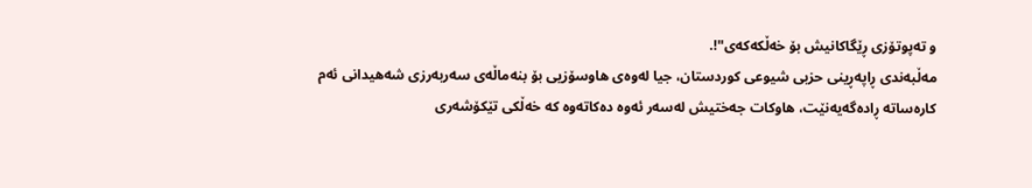و ته‌پوتۆزی ڕێگاكانیش بۆ خه‌ڵكه‌كه‌ی"!.
مه‌ڵبه‌ندی ڕاپه‌ڕینی حزبی شیوعی كوردستان، جیا له‌وه‌ی هاوسۆزیی بۆ بنه‌ماڵه‌ی سه‌ربه‌رزی شه‌هیدانی ئه‌م كاره‌ساته‌ ڕاده‌گه‌یه‌نێت، هاوكات جه‌ختیش له‌سه‌ر ئه‌وه‌ ده‌كاته‌وه‌ كه‌ خه‌ڵكی تێكۆشه‌ری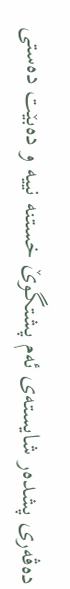ده‌ڤه‌ری پشده‌ر شایسته‌ی ئه‌م پشتگوێ خستنه‌ نییه‌ و ده‌بێت ده‌ستی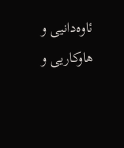ئاوه‌دانیی و هاوكاریی و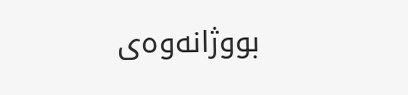بووژانه‌وه‌ی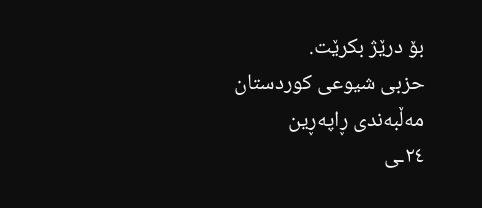بۆ درێژ بكرێت.
حزبی شیوعی کوردستان
مه‌ڵبه‌ندی ڕاپه‌ڕین
٢٤ـی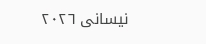نیسانی ٢٠٢٦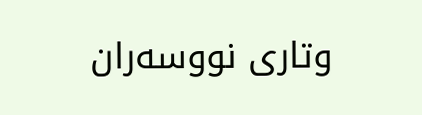وتاری نووسەران